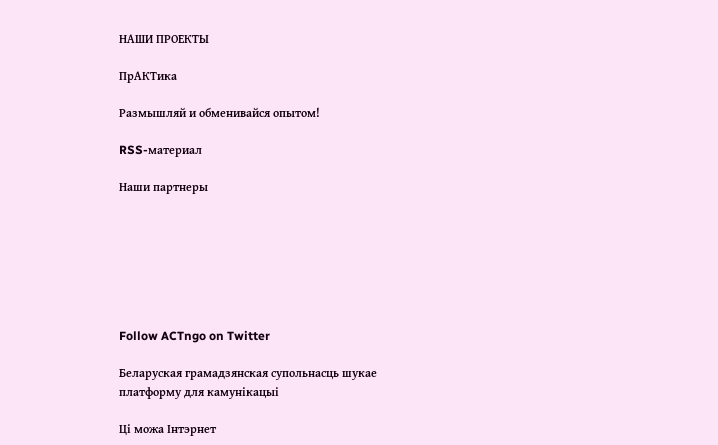НАШИ ПРОЕКТЫ

ПрАКТика

Размышляй и обменивайся опытом!

RSS-материал

Наши партнеры







Follow ACTngo on Twitter

Беларуская грамадзянская супольнасць шукае платформу для камунікацыі

Ці можа Інтэрнет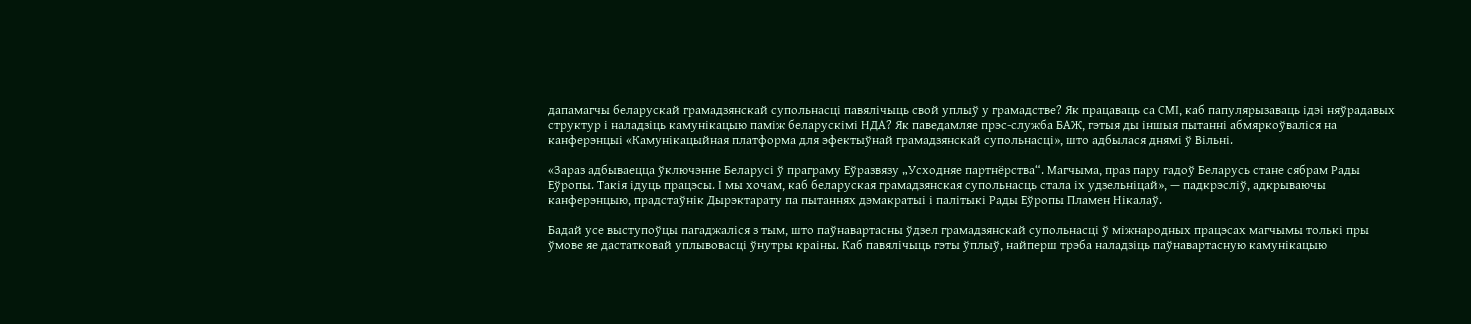дапамагчы беларускай грамадзянскай супольнасці павялічыць свой уплыў у грамадстве? Як працаваць са СМІ, каб папулярызаваць ідэі няўрадавых структур і наладзіць камунікацыю паміж беларускімі НДА? Як паведамляе прэс-служба БАЖ, гэтыя ды іншыя пытанні абмяркоўваліся на канферэнцыі «Камунікацыйная платформа для эфектыўнай грамадзянскай супольнасці», што адбылася днямі ў Вільні.

«Зараз адбываецца ўключэнне Беларусі ў праграму Еўразвязу „Усходняе партнёрства“. Магчыма, праз пару гадоў Беларусь стане сябрам Рады Еўропы. Такія ідуць працэсы. І мы хочам, каб беларуская грамадзянская супольнасць стала іх удзельніцай», — падкрэсліў, адкрываючы канферэнцыю, прадстаўнік Дырэктарату па пытаннях дэмакратыі і палітыкі Рады Еўропы Пламен Нікалаў.

Бадай усе выступоўцы пагаджаліся з тым, што паўнавартасны ўдзел грамадзянскай супольнасці ў міжнародных працэсах магчымы толькі пры ўмове яе дастатковай уплывовасці ўнутры краіны. Каб павялічыць гэты ўплыў, найперш трэба наладзіць паўнавартасную камунікацыю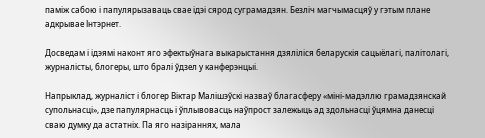паміж сабою і папулярызаваць свае ідэі сярод суграмадзян. Безліч магчымасцяў у гэтым плане адкрывае Інтэрнет.

Досведам і ідэямі наконт яго эфектыўнага выкарыстання дзяліліся беларускія сацыёлагі, палітолагі, журналісты, блогеры, што бралі ўдзел у канферэнцыі.

Напрыклад, журналіст і блогер Віктар Малішэўскі назваў благасферу «міні-мадэллю грамадзянскай супольнасці», дзе папулярнасць і ўплывовасць наўпрост залежыць ад здольнасці ўцямна данесці сваю думку да астатніх. Па яго назіраннях, мала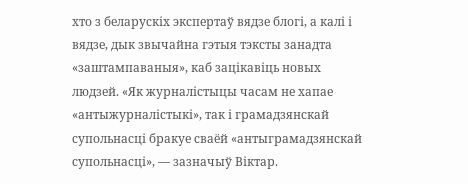хто з беларускіх экспертаў вядзе блогі, а калі і вядзе, дык звычайна гэтыя тэксты занадта «заштампаваныя», каб зацікавіць новых людзей. «Як журналістыцы часам не хапае «антыжурналістыкі», так і грамадзянскай супольнасці бракуе сваёй «антыграмадзянскай супольнасці», — зазначыў Віктар.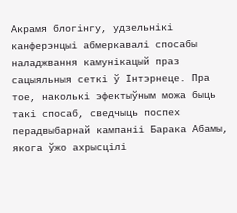Акрамя блогінгу, удзельнікі канферэнцыі абмеркавалі спосабы наладжвання камунікацый праз сацыяльныя сеткі ў Інтэрнеце. Пра тое, наколькі эфектыўным можа быць такі спосаб, сведчыць поспех перадвыбарнай кампаніі Барака Абамы, якога ўжо ахрысцілі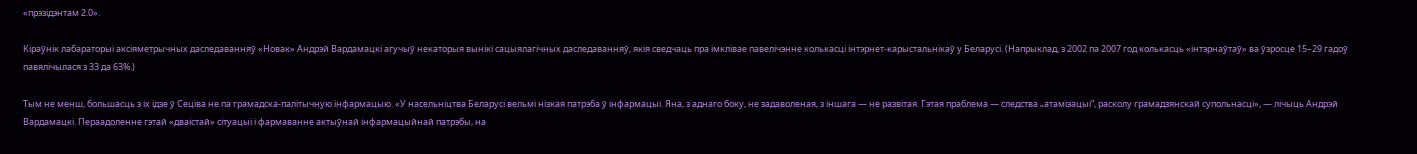«прэзідэнтам 2.0».

Кіраўнік лабараторыі аксіяметрычных даследаванняў «Новак» Андрэй Вардамацкі агучыў некаторыя вынікі сацыялагічных даследаванняў, якія сведчаць пра імклівае павелічэнне колькасці інтэрнет-карыстальнікаў у Беларусі. (Напрыклад, з 2002 па 2007 год колькасць «інтэрнаўтаў» ва ўзросце 15–29 гадоў павялічылася з 33 да 63%.)

Тым не менш, большасць з іх ідзе ў Сеціва не па грамадска-палітычную інфармацыю. «У насельніцтва Беларусі вельмі нізкая патрэба ў інфармацыі. Яна, з аднаго боку, не задаволеная, з іншага — не развітая. Гэтая праблема — следства „атамізацыі“, расколу грамадзянскай супольнасці», — лічыць Андрэй Вардамацкі. Пераадоленне гэтай «дваістай» сітуацыі і фармаванне актыўнай інфармацыйнай патрэбы, на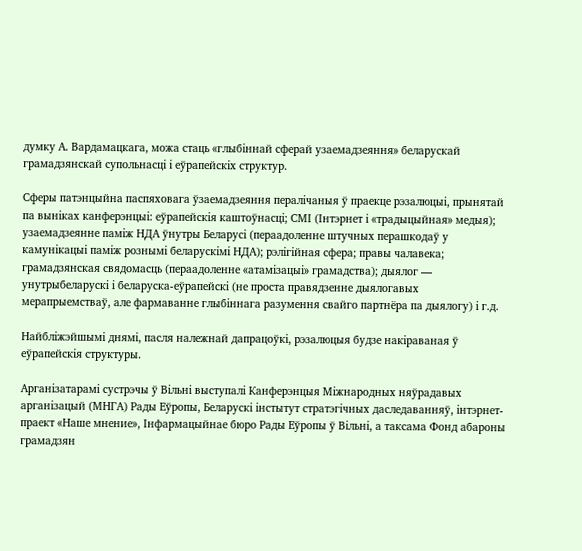думку А. Вардамацкага, можа стаць «глыбіннай сферай узаемадзеяння» беларускай грамадзянскай супольнасці і еўрапейскіх структур.

Сферы патэнцыйна паспяховага ўзаемадзеяння пералічаныя ў праекце рэзалюцыі, прынятай па выніках канферэнцыі: еўрапейскія каштоўнасці; СМІ (Інтэрнет і «традыцыйная» медыя); узаемадзеянне паміж НДА ўнутры Беларусі (пераадоленне штучных перашкодаў у камунікацыі паміж рознымі беларускімі НДА); рэлігійная сфера; правы чалавека; грамадзянская свядомасць (пераадоленне «атамізацыі» грамадства); дыялог — унутрыбеларускі і беларуска-еўрапейскі (не проста правядзенне дыялогавых мерапрыемстваў, але фармаванне глыбіннага разумення свайго партнёра па дыялогу) і г.д.

Найбліжэйшымі днямі, пасля належнай дапрацоўкі, рэзалюцыя будзе накіраваная ў еўрапейскія структуры.

Арганізатарамі сустрэчы ў Вільні выступалі Канферэнцыя Міжнародных няўрадавых арганізацый (МНГА) Рады Еўропы, Беларускі інстытут стратэгічных даследаванняў, інтэрнет-праект «Наше мнение», Інфармацыйнае бюро Рады Еўропы ў Вільні, а таксама Фонд абароны грамадзян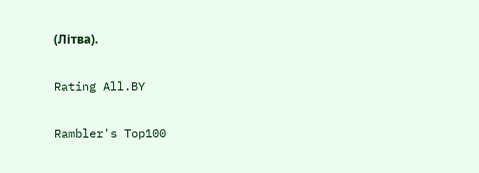(Літва).

Rating All.BY

Rambler's Top100